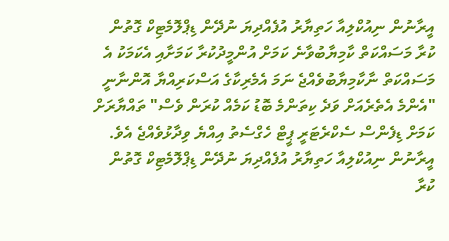އީރާނުން ނިއުކްލިއާ ހަތިޔާރު އުފެއްދިޔަ ނުދޭން ޑިޕްލޮމެޓިކް ގޮތުން ކުރާ މަސައްކަތް ކާމިޔާބުވާނެ ކަމަށް އުންމީދުކުރާ ކަމަށާއި އެކަމަކު އެ މަސައްކަތް ނާކާމިޔާބުވެއްޖެ ނަމަ އެމެރިކާގެ އަސްކަރިއްޔާ އޮންނާނީ "އެންމެ އެތެރެއަށް ވަދެ ކިތަންމެ ބޮޑު ކަމެއް ކުރަން ވެސް" ތައްޔާރަށް ކަމަށް ޑިފެންސް ސެކްރެޓަރީ ޕީޓް ހެގްސެތު އިއްޔެ ވިދާޅުވެއްޖެ އެވެ.
އީރާނުން ނިއުކްލިއާ ހަތިޔާރު އުފެއްދިޔަ ނުދޭން ޑިޕްލޮމެޓިކް ގޮތުން ކުރާ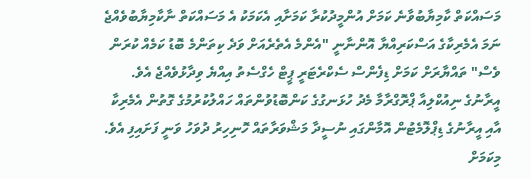މަސައްކަތް ކާމިޔާބުވާނެ ކަމަށް އުންމީދުކުރާ ކަމަށާއި އެކަމަކު އެ މަސައްކަތް ނާކާމިޔާބުވެއްޖެ ނަމަ އެމެރިކާގެ އަސްކަރިއްޔާ އޮންނާނީ "އެންމެ އެތެރެއަށް ވަދެ ކިތަންމެ ބޮޑު ކަމެއް ކުރަން ވެސް" ތައްޔާރަށް ކަމަށް ޑިފެންސް ސެކްރެޓަރީ ޕީޓް ހެގްސެތު އިއްޔެ ވިދާޅުވެއްޖެ އެވެ.
އީރާނުގެ ނިއުކްލިއާ ޕްރޮގްރާމާ މެދު ހުޅަނގުގެ ކަންބޮޑުވުންތައް ހައްލުކުރުމުގެ ގޮތުން އެމެރިކާ އާއި އީރާނުގެ ޑިޕްލޮމެޓުން އޮމާންގައި ނުސީދާ މަޝްވަރާތައް ހޮނިހިރު ދުވަހު ވަނީ ފަށައިފި އެވެ. މިކަމަށް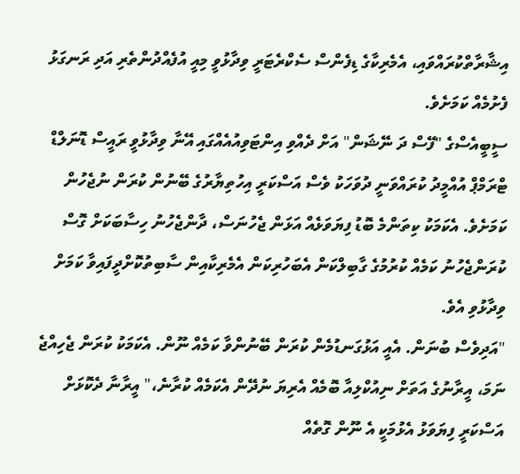އިޝާރާތްކުރައްވައި، އެމެރިކާގެ ޑިފެންސް ސެކްރެޓަރީ ވިދާޅުވީ މިއީ އުފެއްދުންތެރި އަދި ރަނގަޅު ފެށުމެއް ކަމަށެވެ.
ސީބީއެސްގެ "ފޭސް ދަ ނޭޝަން" އަށް ދެއްވި އިންޓަވިއުއެއްގައި އޭނާ ވިދާޅުވީ ރައީސް ޑޮނަލްޑް ޓްރަމްޕް އުއްމީދު ކުރައްވަނީ ދުވަހަކު ވެސް އަސްކަރީ އިހުތިޔާރުގެ ބޭނުން ކުރަން ނުޖެހުން ކަމަށެވެ. އެކަމަކު ކިތަންމެ ބޮޑު ފިޔަވަޅެއް އަޅަން ޖެހުނަސް، ދާންޖެހުނު ހިސާބަކަށް ގޮސް ކުރަންޖެހުނު ކަމެއް ކުރުމުގެ ގާބިލްކަން އެބަހުރިކަން އެމެރިކާއިން ސާބިތުކޮށްދީފައިވާ ކަމަށް ވިދާޅުވި އެވެ.
"އަދިވެސް ބުނަން. އެއީ އަޅުގަނޑުމެން ކުރަން ބޭނުންވާ ކަމެއް ނޫން. އެކަމަކު ކުރަން ޖެހިއްޖެ ނަމަ، އީރާނުގެ އަތަށް ނިއުކްލިއާ ބޮމެއް އެރިޔަ ނުދޭން އެކަމެއް ކުރާނެ،" އީރާނާ ދެކޮޅަށް އަސްކަރީ ފިޔަވަޅު އެޅުމަކީ އެ ނޫން ގޮތެއް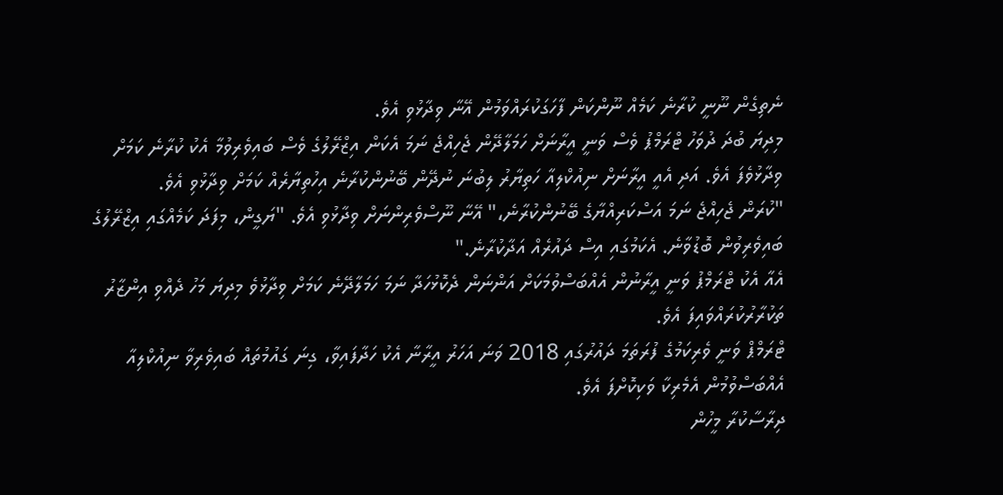ނެތިގެން ނޫނީ ކުރާނެ ކަމެއް ނޫންކަން ފާހަގަކުރައްވަމުން އޭނާ ވިދާޅުވި އެވެ.
މިދިޔަ ބުދަ ދުވަހު ޓްރަމްޕު ވެސް ވަނީ އީރާނަށް ހަމަލާދޭން ޖެހިއްޖެ ނަމަ އެކަން އިޒްރޭލުގެ ވެސް ބައިވެރިވުމާ އެކު ކުރާނެ ކަމަށް ވިދާޅުވެފަ އެވެ. އަދި އެއީ އީރާނަށް ނިއުކްލިއާ ހަތިޔާރު ލިބުނަ ނުދޭން ބޭނުންކުރާނެ އިހުތިޔާރެއް ކަމަށް ވިދާޅުވި އެވެ.
"ކުރަން ޖެހިއްޖެ ނަމަ އަސްކަރިއްޔާގެ ބޭނުންކުރާނެ،" އޭނާ ނޫސްވެރިންނަށް ވިދާޅުވި އެވެ. "ޔަގީން، މިފަދަ ކަމެއްގައި އިޒްރޭލުގެ ބައިވެރިވުން ބޮޑުވާނެ. އެކަމުގައި އިސް ދައުރެއް އަދާކުރާނެ."
އެއާ އެކު ޓްރަމްޕު ވަނީ އީރާނުން އެއްބަސްވުމަކަށް އަންނަން ދެކޮޅުހަދާ ނަމަ ހަމަލާދޭނެ ކަމަށް ވިދާޅުވެ މިދިޔަ މަހު ދެއްވި އިންޒާރު ތަކުރާރުކުރައްވައިފަ އެވެ.
ޓްރަމްޕް ވަނީ ވެރިކަމުގެ ފުރަތަމަ ދައުރުގައި 2018 ވަނަ އަހަރު އީރާނާ އެކު ހަދާފައިވާ، ގިނަ ގައުމުތައް ބައިވެރިވާ ނިއުކްލިއާ އެއްބަސްވުމުން އެމެރިކާ ވަކިކޮށްފަ އެވެ.
ދިރާސާކުރާ މީހުން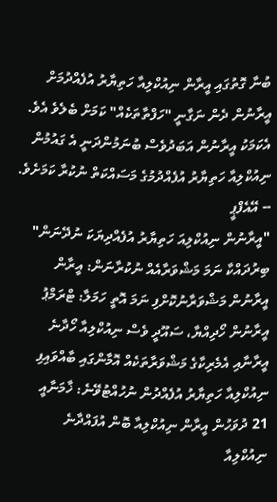ބުނާ ގޮތުގައި އީރާން ނިއުކްލިއާ ހަތިޔާރު އުފެއްދުމަށް އީރާނުން ދެން ނަގާނީ "ހަފްތާތަކެއް" ކަމަށް ބެލެވެ އެވެ. އެކަމަކު އީރާނުން އަބަދުވެސް ބުނަމުންދަނީ އެ ގައުމުން ނިއުކްލިއާ ހަތިޔާރު އުފެއްދުމުގެ މަސައްކަތް ނުކުރާ ކަމަށެވެ. -- އޭއެފްޕީ
"އީރާނުން ނިއުކްލިއަ ހަތިޔާރު އުފެއްދިޔަކަ ނުދޭނަން"
ބިރުދައްކާ ނަމަ މަޝްވަރާއެއް ނުކުރާނަން: އީރާން
އީރާނުން މަޝްވަރާނުކޮށްފި ނަމަ އޮތީ ހަމަލާ: ޓްރަމްޕު
އީރާނުން ހޯދިއްޔާ، ސައޫދީ ވެސް ނިއުކްލިއާ ހޯދާނެ
އީރާނާއި އެމެރިކާގެ މަޝްވަރާތަކެއް އޮމާންގައި ބާއްވައިފި
ނިއުކްލިއާ ހަތިޔާރު އުފެއްދުން ނުހުއްޓުވޭނެ: ޚާމަނާއީ
21 ދުވަހުން އީރާން ނިއުކްލިއާ ބޮން އުފައްދާނެ
ނިއުކްލިއާ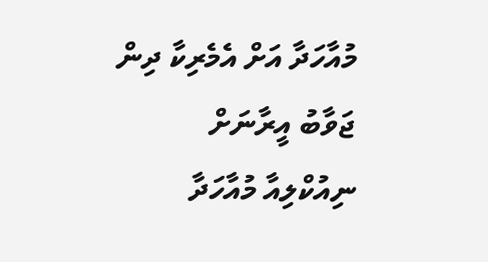މުއާހަދާ އަށް އެމެރިކާ ދިން ޖަވާބު އީރާނަށް
ނިއުކްލިއާ މުއާހަދާ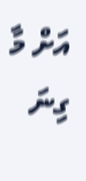އަށް މާ ގިނަ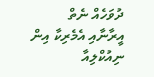ދުވަހެއް ނެތް
އީރާނާއި އެމެރިކާ އިން ނިއުކްލިއާ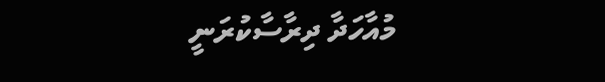މުއާހަދާ ދިރާސާކުރަނީ